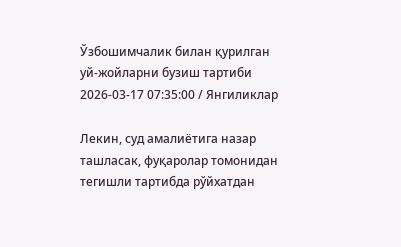Ўзбошимчалик билан қурилган уй-жойларни бузиш тартиби
2026-03-17 07:35:00 / Янгиликлар

Лекин, суд амалиётига назар ташласак, фуқаролар томонидан тегишли тартибда рўйхатдан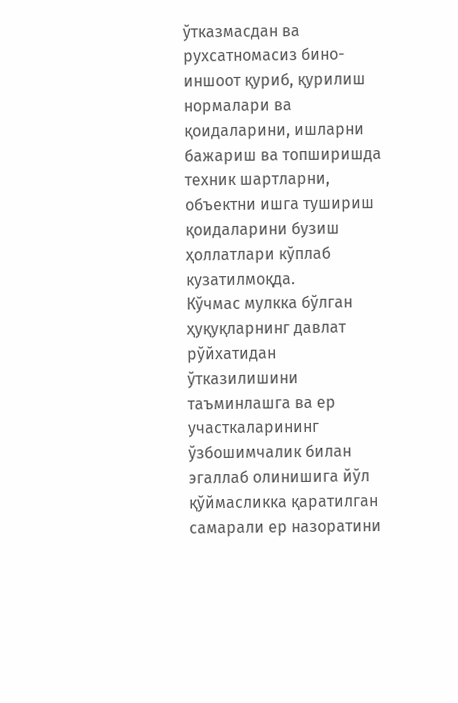ўтказмасдан ва рухсатномасиз бино-иншоот қуриб, қурилиш нормалари ва қоидаларини, ишларни бажариш ва топширишда техник шартларни, объектни ишга тушириш қоидаларини бузиш ҳоллатлари кўплаб кузатилмоқда.
Кўчмас мулкка бўлган ҳуқуқларнинг давлат рўйхатидан ўтказилишини таъминлашга ва ер участкаларининг ўзбошимчалик билан эгаллаб олинишига йўл қўймасликка қаратилган самарали ер назоратини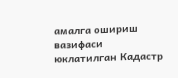амалга ошириш вазифаси юклатилган Кадастр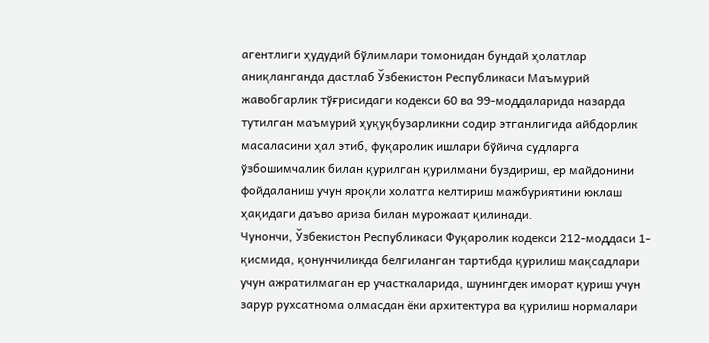агентлиги ҳудудий бўлимлари томонидан бундай ҳолатлар аниқланганда дастлаб Ўзбекистон Республикаси Маъмурий жавобгарлик тўғрисидаги кодекси 60 ва 99-моддаларида назарда тутилган маъмурий ҳуқуқбузарликни содир этганлигида айбдорлик масаласини ҳал этиб, фуқаролик ишлари бўйича судларга ўзбошимчалик билан қурилган қурилмани буздириш, ер майдонини фойдаланиш учун яроқли холатга келтириш мажбуриятини юклаш ҳақидаги даъво ариза билан мурожаат қилинади.
Чунончи, Ўзбекистон Республикаси Фуқаролик кодекси 212-моддаси 1-қисмида, қонунчиликда белгиланган тартибда қурилиш мақсадлари учун ажратилмаган ер участкаларида, шунингдек иморат қуриш учун зарур рухсатнома олмасдан ёки архитектура ва қурилиш нормалари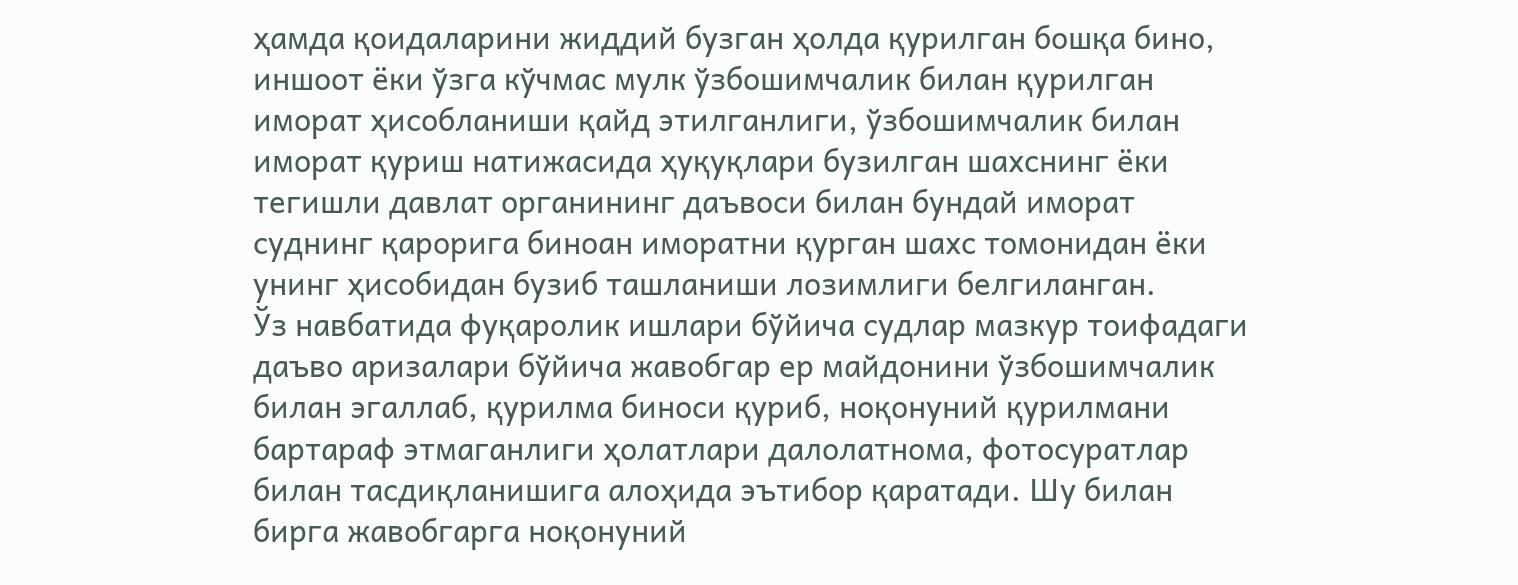ҳамда қоидаларини жиддий бузган ҳолда қурилган бошқа бино, иншоот ёки ўзга кўчмас мулк ўзбошимчалик билан қурилган иморат ҳисобланиши қайд этилганлиги, ўзбошимчалик билан иморат қуриш натижасида ҳуқуқлари бузилган шахснинг ёки тегишли давлат органининг даъвоси билан бундай иморат суднинг қарорига биноан иморатни қурган шахс томонидан ёки унинг ҳисобидан бузиб ташланиши лозимлиги белгиланган.
Ўз навбатида фуқаролик ишлари бўйича судлар мазкур тоифадаги даъво аризалари бўйича жавобгар ер майдонини ўзбошимчалик билан эгаллаб, қурилма биноси қуриб, ноқонуний қурилмани бартараф этмаганлиги ҳолатлари далолатнома, фотосуратлар билан тасдиқланишига алоҳида эътибор қаратади. Шу билан бирга жавобгарга ноқонуний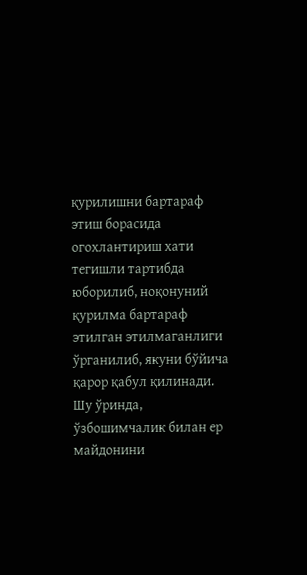қурилишни бартараф этиш борасида огохлантириш хати тегишли тартибда юборилиб, ноқонуний қурилма бартараф этилган этилмаганлиги ўрганилиб, якуни бўйича қарор қабул қилинади.
Шу ўринда, ўзбошимчалик билан ер майдонини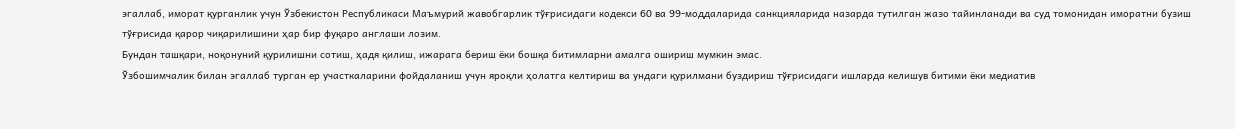эгаллаб, иморат қурганлик учун Ўзбекистон Республикаси Маъмурий жавобгарлик тўғрисидаги кодекси 60 ва 99-моддаларида санкцияларида назарда тутилган жазо тайинланади ва суд томонидан иморатни бузиш тўғрисида қарор чиқарилишини ҳар бир фуқаро англаши лозим.
Бундан ташқари, ноқонуний қурилишни сотиш, ҳадя қилиш, ижарага бериш ёки бошқа битимларни амалга ошириш мумкин эмас.
Ўзбошимчалик билан эгаллаб турган ер участкаларини фойдаланиш учун яроқли ҳолатга келтириш ва ундаги қурилмани буздириш тўғрисидаги ишларда келишув битими ёки медиатив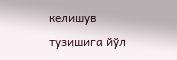келишув тузишига йўл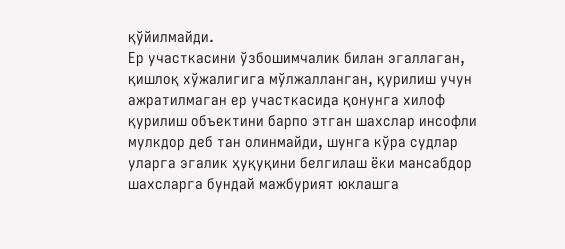қўйилмайди.
Ер участкасини ўзбошимчалик билан эгаллаган, қишлоқ хўжалигига мўлжалланган, қурилиш учун ажратилмаган ер участкасида қонунга хилоф қурилиш объектини барпо этган шахслар инсофли мулкдор деб тан олинмайди, шунга кўра судлар уларга эгалик ҳуқуқини белгилаш ёки мансабдор шахсларга бундай мажбурият юклашга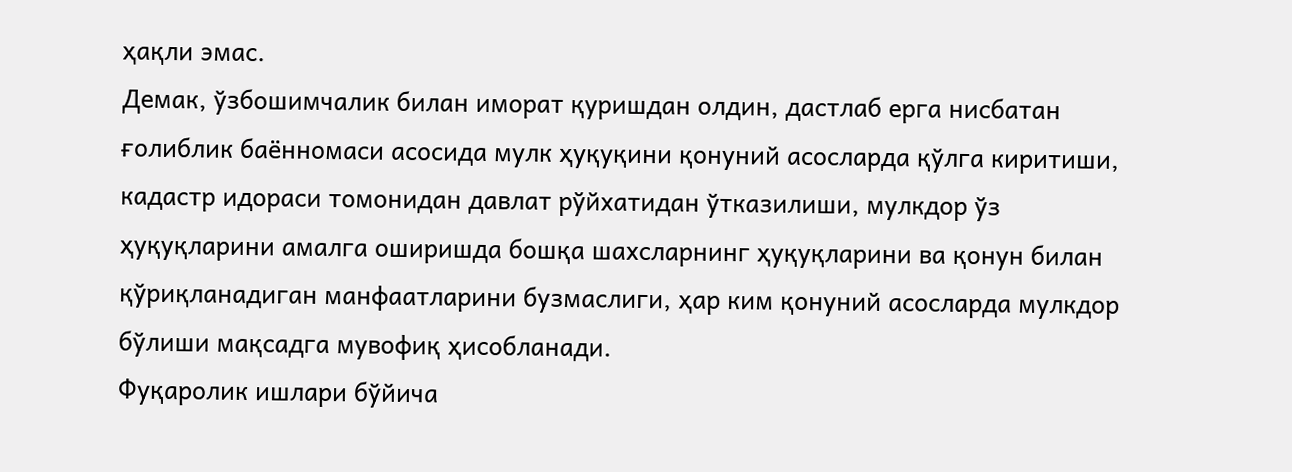ҳақли эмас.
Демак, ўзбошимчалик билан иморат қуришдан олдин, дастлаб ерга нисбатан ғолиблик баённомаси асосида мулк ҳуқуқини қонуний асосларда қўлга киритиши, кадастр идораси томонидан давлат рўйхатидан ўтказилиши, мулкдор ўз ҳуқуқларини амалга оширишда бошқа шахсларнинг ҳуқуқларини ва қонун билан қўриқланадиган манфаатларини бузмаслиги, ҳар ким қонуний асосларда мулкдор бўлиши мақсадга мувофиқ ҳисобланади.
Фуқаролик ишлари бўйича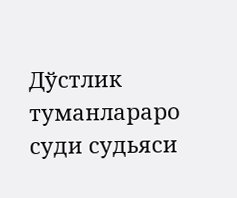Дўстлик туманлараро суди судьяси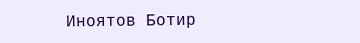Иноятов Ботир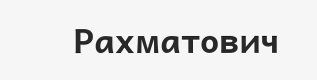Рахматович